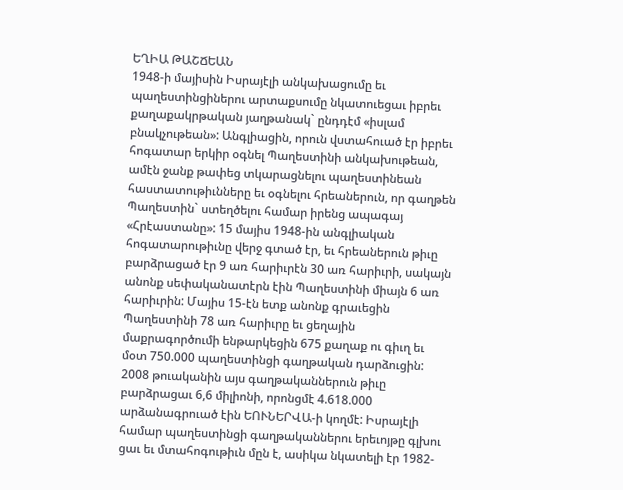ԵՂԻԱ ԹԱՇՃԵԱՆ
1948-ի մայիսին Իսրայէլի անկախացումը եւ պաղեստինցիներու արտաքսումը նկատուեցաւ իբրեւ քաղաքակրթական յաղթանակ` ընդդէմ «իսլամ բնակչութեան»: Անգլիացին, որուն վստահուած էր իբրեւ հոգատար երկիր օգնել Պաղեստինի անկախութեան, ամէն ջանք թափեց տկարացնելու պաղեստինեան հաստատութիւնները եւ օգնելու հրեաներուն, որ գաղթեն Պաղեստին` ստեղծելու համար իրենց ապագայ «Հրէաստանը»: 15 մայիս 1948-ին անգլիական հոգատարութիւնը վերջ գտած էր, եւ հրեաներուն թիւը բարձրացած էր 9 առ հարիւրէն 30 առ հարիւրի, սակայն անոնք սեփականատէրն էին Պաղեստինի միայն 6 առ հարիւրին: Մայիս 15-էն ետք անոնք գրաւեցին Պաղեստինի 78 առ հարիւրը եւ ցեղային մաքրագործումի ենթարկեցին 675 քաղաք ու գիւղ եւ մօտ 750.000 պաղեստինցի գաղթական դարձուցին:
2008 թուականին այս գաղթականներուն թիւը բարձրացաւ 6,6 միլիոնի, որոնցմէ 4.618.000 արձանագրուած էին ԵՈՒՆԵՐՎԱ-ի կողմէ: Իսրայէլի համար պաղեստինցի գաղթականներու երեւոյթը գլխու ցաւ եւ մտահոգութիւն մըն է, ասիկա նկատելի էր 1982-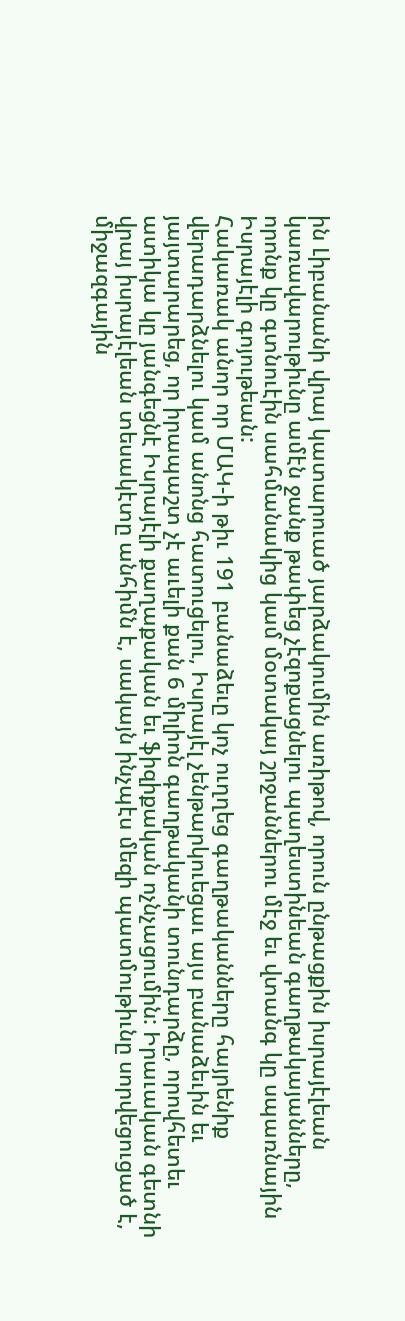ին Լիբանանի վրայ կատարուած յարձակումին առիթով, որուն ընթացքին իսրայէլեան կառավարութիւնը ամէն ջանք թափեց չէզոքացնելու պաղեստինեան գաղթակայանները, որոնք կը գտնուէին սահմանակից կամ մօտակայ շրջաններու մէջ եւ վտանգ կը սպառնային Իսրայէլի գոյութեան:
Հակառակ անոր որ ՄԱԿ-ի թիւ 191 բանաձեւը կոչ ուղղեց գաղթականները հայրենիք վերադարձնելու կամ անոնց հատուցելու, Իսրայէլ չենթարկուեցաւ այս բանաձեւին եւ յայտարարեց, որ իրապաշտ չէ աւելի քան 6 միլիոն գաղթականի տունդարձը, որովհետեւ ատիկա կը յանգեցնէ Իսրայէլի քաղաքական եւ ֆիզիքական ոչնչացումին: Իրաւական գետնի վրայ իսրայէլեան տեսակէտը անհիմն է, սակայն ինչպէս մեզի պատմութիւնը սորվեցուցած է, միջազգային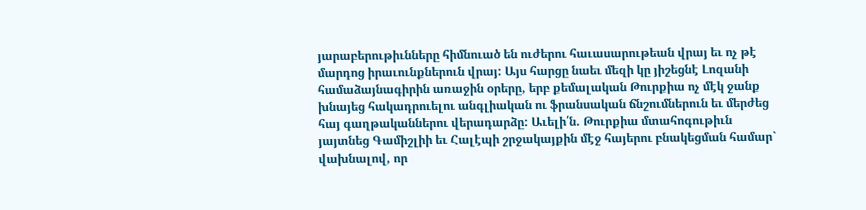յարաբերութիւնները հիմնուած են ուժերու հաւասարութեան վրայ եւ ոչ թէ մարդոց իրաւունքներուն վրայ: Այս հարցը նաեւ մեզի կը յիշեցնէ Լոզանի համաձայնագիրին առաջին օրերը, երբ քեմալական Թուրքիա ոչ մէկ ջանք խնայեց հակադրուելու անգլիական ու ֆրանսական ճնշումներուն եւ մերժեց հայ գաղթականներու վերադարձը: Աւելի՛ն. Թուրքիա մտահոգութիւն յայտնեց Գամիշլիի եւ Հալէպի շրջակայքին մէջ հայերու բնակեցման համար` վախնալով, որ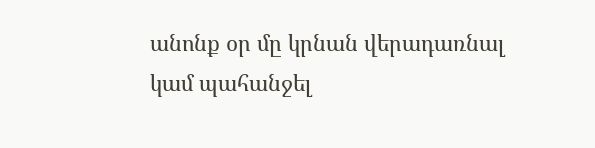անոնք օր մը կրնան վերադառնալ կամ պահանջել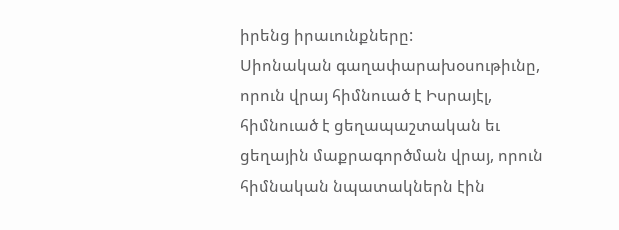իրենց իրաւունքները:
Սիոնական գաղափարախօսութիւնը, որուն վրայ հիմնուած է Իսրայէլ, հիմնուած է ցեղապաշտական եւ ցեղային մաքրագործման վրայ, որուն հիմնական նպատակներն էին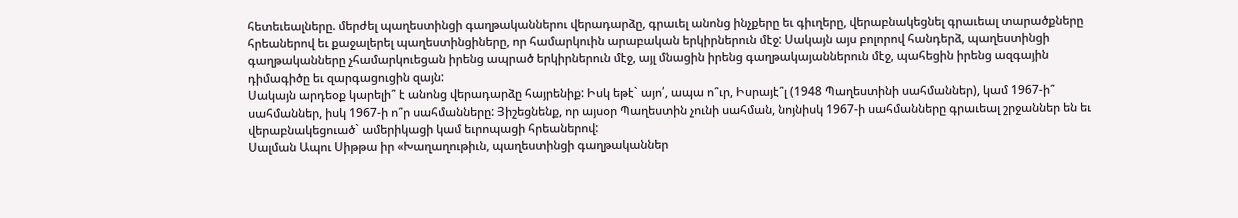հետեւեալները. մերժել պաղեստինցի գաղթականներու վերադարձը, գրաւել անոնց ինչքերը եւ գիւղերը, վերաբնակեցնել գրաւեալ տարածքները հրեաներով եւ քաջալերել պաղեստինցիները, որ համարկուին արաբական երկիրներուն մէջ: Սակայն այս բոլորով հանդերձ, պաղեստինցի գաղթականները չհամարկուեցան իրենց ապրած երկիրներուն մէջ, այլ մնացին իրենց գաղթակայաններուն մէջ, պահեցին իրենց ազգային դիմագիծը եւ զարգացուցին զայն:
Սակայն արդեօք կարելի՞ է անոնց վերադարձը հայրենիք: Իսկ եթէ` այո՛, ապա ո՞ւր, Իսրայէ՞լ (1948 Պաղեստինի սահմաններ), կամ 1967-ի՞ սահմաններ, իսկ 1967-ի ո՞ր սահմանները: Յիշեցնենք, որ այսօր Պաղեստին չունի սահման, նոյնիսկ 1967-ի սահմանները գրաւեալ շրջաններ են եւ վերաբնակեցուած` ամերիկացի կամ եւրոպացի հրեաներով:
Սալման Ապու Սիթթա իր «Խաղաղութիւն, պաղեստինցի գաղթականներ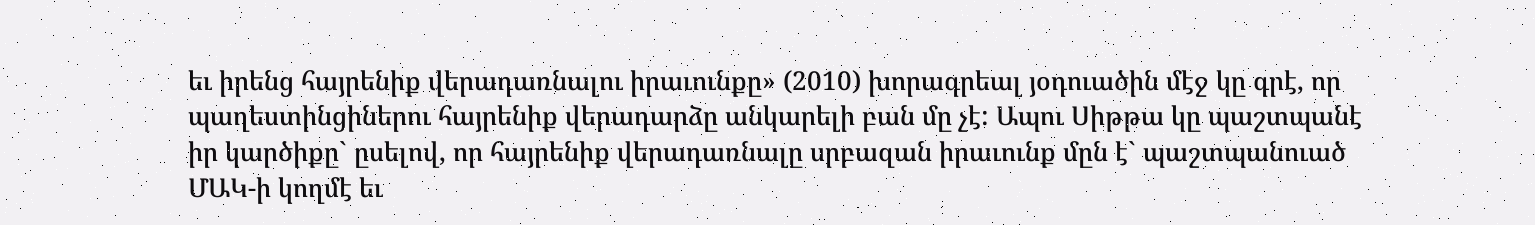եւ իրենց հայրենիք վերադառնալու իրաւունքը» (2010) խորագրեալ յօդուածին մէջ կը գրէ, որ պաղեստինցիներու հայրենիք վերադարձը անկարելի բան մը չէ: Ապու Սիթթա կը պաշտպանէ իր կարծիքը` ըսելով, որ հայրենիք վերադառնալը սրբազան իրաւունք մըն է` պաշտպանուած ՄԱԿ-ի կողմէ եւ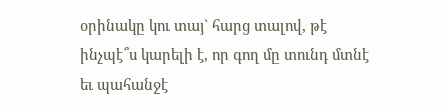օրինակը կու տայ` հարց տալով, թէ ինչպէ՞ս կարելի է, որ գող մը տունդ մտնէ եւ պահանջէ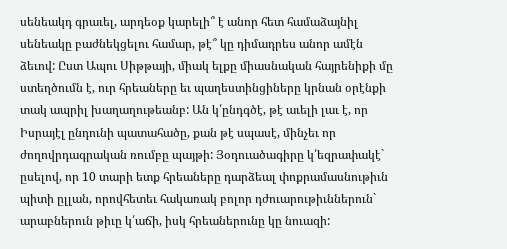սենեակդ գրաւել, արդեօք կարելի՞ է անոր հետ համաձայնիլ սենեակը բաժնեկցելու համար, թէ՞ կը դիմադրես անոր ամէն ձեւով: Ըստ Ապու Սիթթայի, միակ ելքը միասնական հայրենիքի մը ստեղծումն է, ուր հրեաները եւ պաղեստինցիները կրնան օրէնքի տակ ապրիլ խաղաղութեանբ: Ան կ՛ընդգծէ, թէ աւելի լաւ է, որ Իսրայէլ ընդունի պատահածը, քան թէ սպասէ, մինչեւ որ ժողովրդագրական ռումբը պայթի: Յօդուածագիրը կ՛եզրափակէ` ըսելով, որ 10 տարի ետք հրեաները դարձեալ փոքրամասնութիւն պիտի ըլլան, որովհետեւ հակառակ բոլոր դժուարութիւններուն` արաբներուն թիւը կ՛աճի, իսկ հրեաներունը կը նուազի: